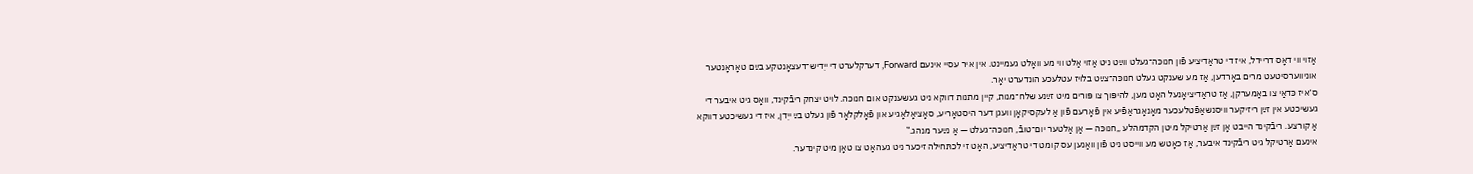אַזוי ווי דאָס דריידל, איז די טראַדיציע פֿון חנוכּה־געלט ווײַט ניט אַזוי אַלט ווי מע וואָלט געמיינט. אין איר עסיי אינעם Forward, דערקלערט די ייִדיש־דעצאָנטקע בײַם טאָראָנטער אוניווערסיטעט מרים באָרדען, אַז מע שענקט געלט חנוכּה־צײַט בלויז עטלעכע הונדערט יאָר.
ס׳איז כּדאַי צו באַמערקן, אַז טראַדיציאָנעל האָט מען, להיפּוך צו פּורים מיט זײַנע שלח־מנות, קיין מתנות דווקא ניט געשענקט אום חנוכּה. לויט יצחק ריבֿקינד, וואָס גיט איבער די געשיכטע אין זײַן ריזיקער וויסנשאַפֿטלעכער מאָנאָגראַפֿיע אין פֿאָרעם פֿון אַ לעקסיקאָן וועגן דער היסטאָריע, סאָציאָלאָגיע און פֿאָלקלאָר פֿון געלט בײַ ייִדן, איז די געשיכטע דווקא אַ קורצע. ריבֿקינד הייבט אָן זײַן אַרטיקל מיטן הקדמהלע „חנוכּה — אַן אַלטער יום־טובֿ, חנוכּה־געלט — אַ נײַער מנהג.‟
אינעם אַרטיקל גיט ריבֿקינד איבער, אַז כאָטש מע ווייסט ניט פֿון וואַנען עס קומט די טראַדיציע, האָט זי לכתּחילה זיכער ניט געהאַט צו טאָן מיט קינדער.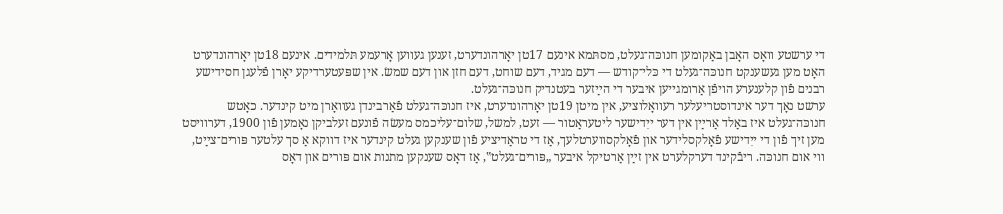די ערשטע וואָס האָבן באַקומען חנוכּה־געלט, מסתּמא אינעם 17טן יאָרהונדערט, זענען געווען אָרעמע תּלמידים. אינעם 18טן יאָרהונדערט האָט מען געשענקט חנוכּה־געלט די כּלי־קודש — דעם מגיד, דעם שוחט, דעם חזן און דעם שמשׂ. אין שפּעטערדיקע יאָרן פֿלעגן חסידישע רבנים פֿון קלענערע הויפֿן אַרומגייען איבער די הײַזער בעטנדיק חנוכּה־געלט.
ערשט נאָך דער אינדוסטריעלער רעוואָלוציע, אין מיטן 19טן יאָרהונדערט, איז חנוכּה־געלט פֿאַרבינדן געוואָרן מיט קינדער. כאָטש חנוכּה־געלט איז באַלד אַרײַן אין דער ייִדישער ליטעראַטור — זעט, למשל, שלום־עליכמס מעשׂה פֿונעם זעלביקן נאָמען פֿון 1900, דערוויסט מען זיך פֿון די ייִדישע פֿאָלקסלידער און פֿאָלקסווערטלעך, אַז די טראַדיציע פֿון שענקען געלט קינדער איז דווקא אַ סך עלטער פּורים־צײַט, ווי אום חנוכּה. ריבֿקינד דערקלערט אין זײַן אַרטיקל איבער „פּורים־געלט‟, אַז דאָס שענקען מתנות אום פּורים און דאָס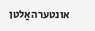אונטערהאַלטן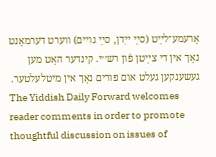אָרעמע־לײַט (סײַ ייִדן, סײַ גויים) ווערט דערמאָנט נאָך אין די צײַטן פֿון רש׳׳י. קינדער האָט מען געשענקען געלט אום פּורים נאָך אין מיטלעלטער.
The Yiddish Daily Forward welcomes reader comments in order to promote thoughtful discussion on issues of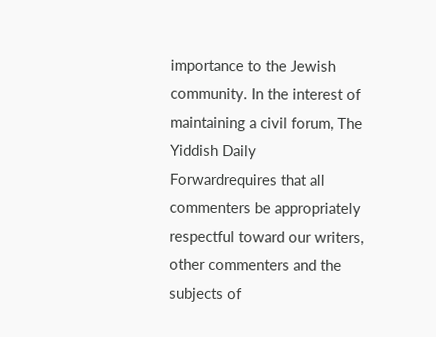importance to the Jewish community. In the interest of maintaining a civil forum, The Yiddish Daily Forwardrequires that all commenters be appropriately respectful toward our writers, other commenters and the subjects of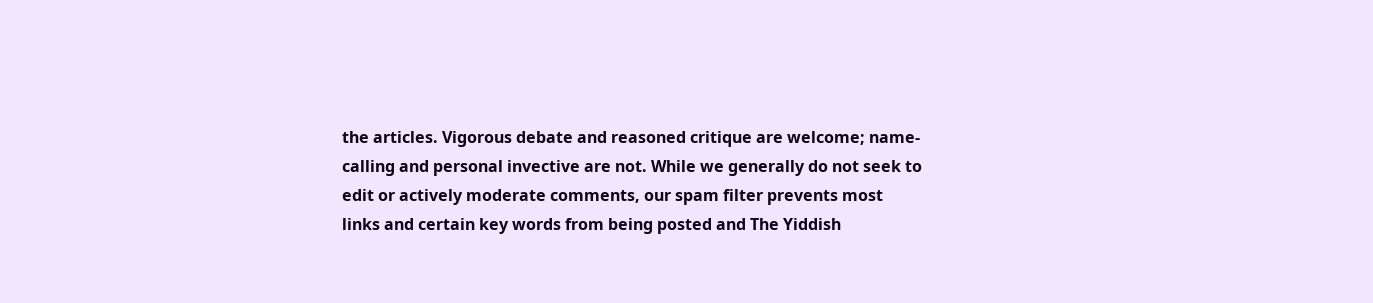the articles. Vigorous debate and reasoned critique are welcome; name-calling and personal invective are not. While we generally do not seek to edit or actively moderate comments, our spam filter prevents most links and certain key words from being posted and The Yiddish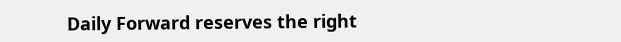Daily Forward reserves the right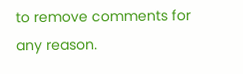to remove comments for any reason.